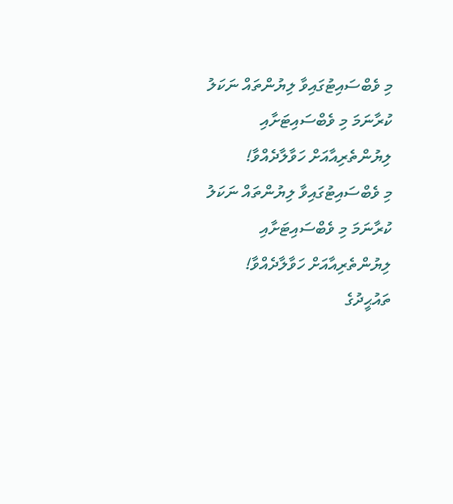މި ވެބްސައިޓުގައިވާ ލިޔުންތައް ނަކަލު ކުރާނަމަ މި ވެބްސައިޓަށާއި ލިޔުންތެރިއާއަށް ހަވާލާދެއްވާ!
މި ވެބްސައިޓުގައިވާ ލިޔުންތައް ނަކަލު ކުރާނަމަ މި ވެބްސައިޓަށާއި ލިޔުންތެރިއާއަށް ހަވާލާދެއްވާ!
ތައުޙީދުގެ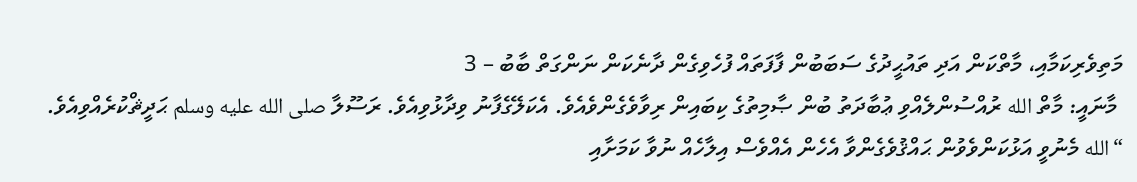މަތިވެރިކަމާއި، މާތްކަން އަދި ތައުޙީދުގެ ސަބަބުން ފާފަތައް ފުހެވިގެން ދާނެކަން ނަންގަތް ބާބު – 3
 މާނައީ: މާތް الله ރުއްސުންލެއްވި ޢުބާދަތު ބުން ޞާމިތުގެ ކިބައިން ރިވާވެގެންވެއެވެ. އެކަލޭގެފާނު ވިދާޅުވިއެވެ. ރަސޫލާ صلى الله عليه وسلم ޙަދީޘްކުރެއްވިއެވެ. “الله މެނުވީ އަޅުކަންވެވުން ޙައްޤުވެގެންވާ އެހެން އެއްވެސް އިލާހެއް ނުވާ ކަމަށާއި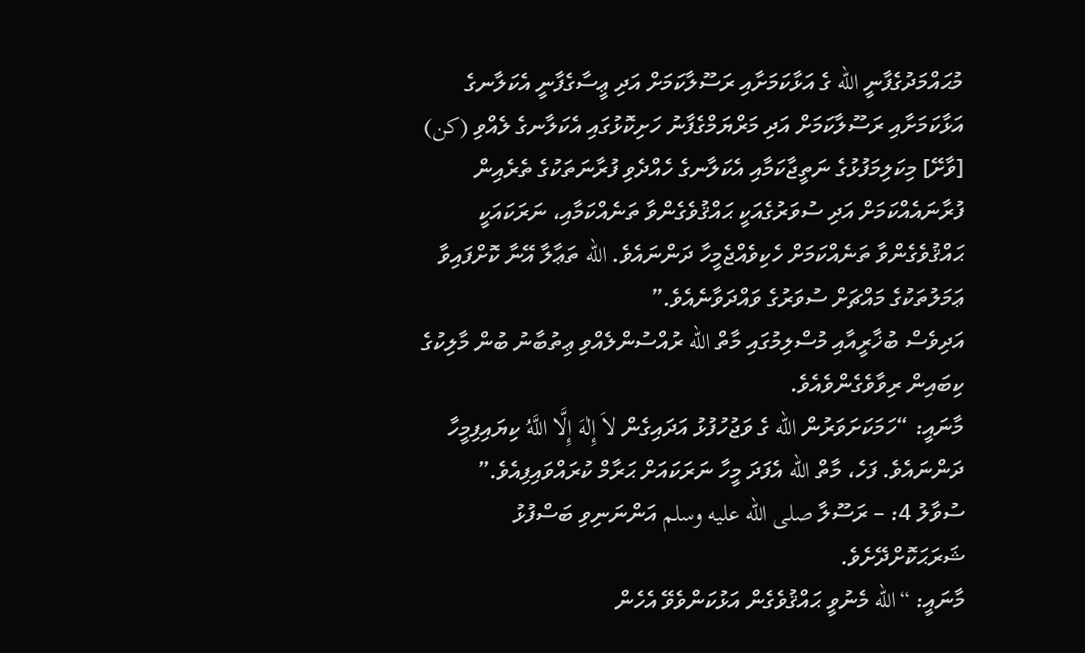މުޙައްމަދުގެފާނީ الله ގެ އަޅާކަމަށާއި ރަސޫލާކަމަށް އަދި ޢީސާގެފާނީ އެކަލާނގެ އަޅާކަމަށާއި ރަސޫލާކަމަށް އަދި މަރްޔަމްގެފާނު ހަށިކޮޅުގައި އެކަލާނގެ ލެއްވި (كن) [ވާށޭ] މިކަލިމަފުޅުގެ ނަތީޖާކަމާއި އެކަލާނގެ ހެއްދެވި ފުރާނަތަކުގެ ތެރެއިން ފުރާނައެއްކަމަށް އަދި ސުވަރުގެއަކީ ޙައްޤުވެގެންވާ ތަނެއްކަމާއި، ނަރަކައަކީ ޙައްޤުވެގެންވާ ތަނެއްކަމަށް ހެކިވެއްޖެމީހާ ދަންނައެވެ. الله ތަޢާލާ އޭނާ ކޮށްފައިވާ ޢަމަލުތަކުގެ މައްޗަށް ސުވަރުގެ ވައްދަވާނެއެވެ.”
އަދިވެސް ބުޚާރީއާއި މުސްލިމުގައި މާތް الله ރުއްސުންލެއްވި ޢިތުބާނު ބުން މާލިކުގެ ކިބައިން ރިވާވެގެންވެއެވެ.
މާނައީ: “ހަމަކަށަވަރުން الله ގެ ވަޖުހުފުޅު އަދައިގެން لاَ إِلٰهَ إِلَّا اللَّهُ ކިޔައިފިމީހާ ދަންނައެވެ. ފަހެ، މާތް الله އެފަދަ މީހާ ނަރަކައަށް ޙަރާމް ކުރައްވައިފިއެވެ.”
ސުވާލު 4: – ރަސޫލާ صلى الله عليه وسلم އަންނަނިވި ބަސްފުޅު ޝަރަޙަކޮށްދޭށެވެ.
މާނައީ: “الله މެނުވީ ޙައްޤުވެގެން އަޅުކަންވެވޭ އެހެން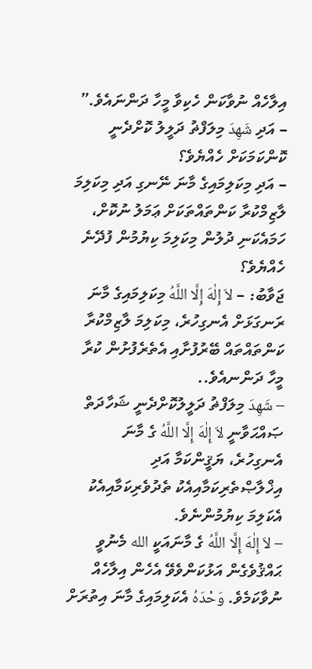އިލާހެއް ނުވާކަން ހެކިވާ މީހާ ދަންނައެވެ.”
– އަދި شَهِدَ މިލަފްޡު ދަލީލު ކޮށްދެނީ ކޮންކަމަކަށް ހެއްޔެވެ؟
– އަދި މިކަލިމައިގެ މާނަ ނޭނގި އަދި މިކަލިމަ ލާޒިމްކުރާ ކަންތައްތަކަށް ޢަމަލު ނުކޮށް، ހަމައެކަނި ދުލުން މިކަލިމަ ކިޔުމުން ފުދޭނެ ހެއްޔެވެ؟
ޖަވާބު: – لاَ إِلٰهَ إِلَّا اللَّهُ މިކަލިމައިގެ މާނަ ރަނގަޅަށް އެނގިހުރެ، މިކަލިމަ ލާޒިމްކުރާ ކަންތައްތައް ބޭރުފުށާއި އެތެރެފުށުން ކުރާ މީހާ ދަންނއެވެ..
– شَهِدَ މިލަފްޡު ދަލީލުކޮށްދެނީ ޝަހާދަތް ޞައްޙަވާނީ لاَ إِلٰهَ إِلَّا اللَّهُ ގެ މާނަ އެނގިހުރެ، ޔަޤީންކަމާ އަދި އިޚްލާޞްތެރިކަމާއިއެކު ތެދުވެރިކަމާއިއެކު އެކަލިމަ ކިޔުމުންނެވެ.
– لاَ إِلٰهَ إِلَّا اللَّهُ ގެ މާނައަކީ الله މެނުވީ ޙައްޤުވެގެން އަޅުކަންވެވޭ އެހެން އިލާހެއް ނުވާކަމެވެ. وَحْدَهُ އެކަލިމައިގެ މާނަ އިތުރަށް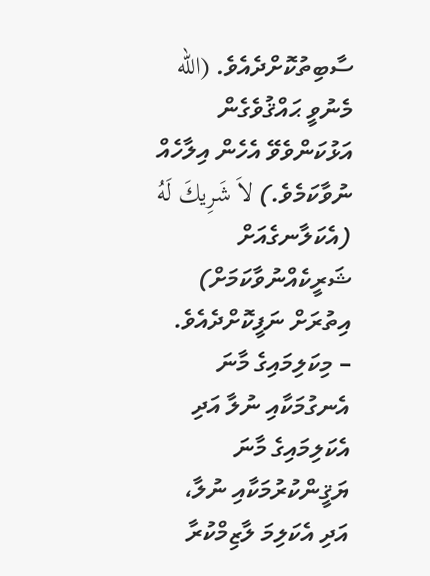ސާބިތުކޮށްދެއެވެ. (الله މެނުވީ ޙައްޤުވެގެން އަޅުކަންވެވޭ އެހެން އިލާހެއް ނުވާކަމެވެ.) لاَ شَرِيكَ لَهُ (އެކަލާނގެއަށް ޝަރީކެއްނުވާކަމަށް) އިތުރަށް ނަފީކޮށްދެއެވެ.
– މިކަލިމައިގެ މާނަ އެނގުމަކާއި ނުލާ އަދި އެކަލިމައިގެ މާނަ ޔަޤީންކުރުމަކާއި ނުލާ، އަދި އެކަލިމަ ލާޒިމްކުރާ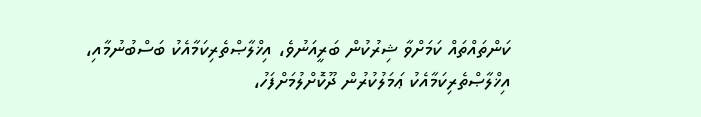ކަންތައްތައް ކަމަށްވާ ޝިރުކުން ބަރީއަނުވެ، އިޚްލާޞްތެރިކަމާއެކު ބަސްބުނުމާއި، އިޚްލާޞްތެރިކަމާއެކު ޢަމަލުކުރުން ދޫކޮށްލުމަށްފަހު،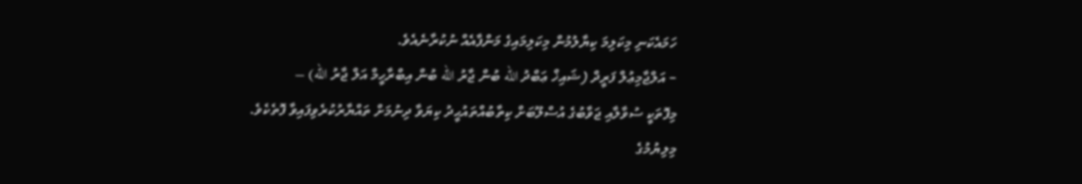ހަމައެކަނި މިކަލިމަ ކިޔާލުމުން މިކަލިމައިގެ މަންފާއެއް ނުކުރާނެއެވެ.
– އަލްޖާމިޢުލް ފަރީދް (ޝައިޚް ޢަބްދު الله ބުން ޖާރު الله ބުން އިބްރާހީމް އަލް ޖާރު الله) –
މިފޮތަކީ ސުވާލާއި ޖަވާބުގެ އުސްލޫބަށް ކިތާބުއްތައުޙީދު ކިޔަވާ ދިނުމަށް ތައްޔާރުކުރެވިފައިވާ ފޮތެކެވެ.
މިލިޔުމުގެ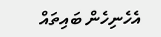އެހެނިހެން ބައިތައް